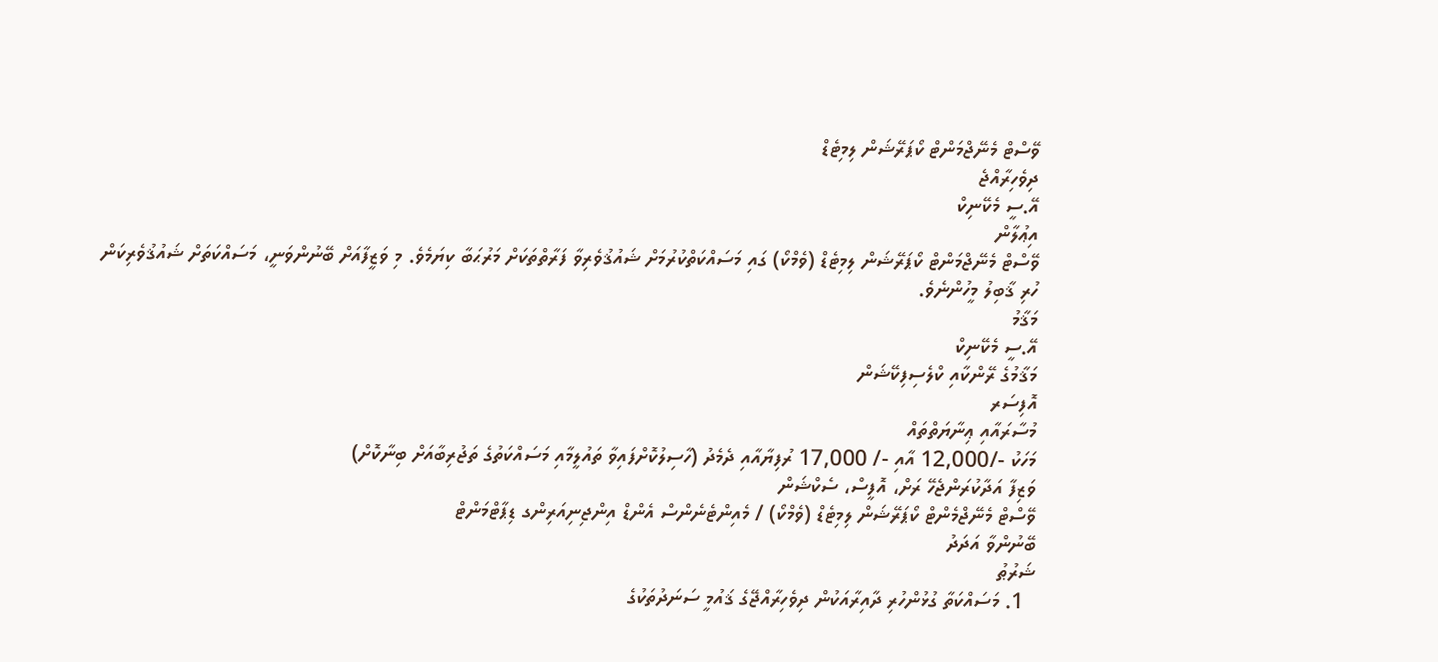ވޭސްޓް މެނޭޖްމަންޓް ކޯޕަރޭޝަން ލިމިޓެޑް
ދިވެހިރާއްޖެ
އޭ.ސީ މެކޭނިކް
އިޢުލާން
ވޭސްޓް މެނޭޖްމަންޓް ކޯޕަރޭޝަން ލިމިޓެޑް (ވެމްކޯ) ގައި މަސައްކަތްކުރުމަށް ޝައުޤުވެރިވާ ފަރާތްތަކަށް މަރުޙަބާ ކިޔަމެވެ. މި ވަޒީފާއަށް ބޭނުންވަނީ، މަސައްކަތަށް ޝައުޤުވެރިކަން ހުރި ޤާބިލު މީހުންނެވެ.
މަޤާމު
އޭ.ސީ މެކޭނިކް
މަޤާމުގެ ރޭންކާއި ކްލެސިފިކޭޝަން
އޮފިސަރ
މުސާރައާއި ޢިނާޔަތްތައް
މަހަކު -/12,000 އާއި -/ 17,000 ރުފިޔާއާއި ދެމެދު (ހާސިލުކޮށްފައިވާ ތައުލީމާއި މަސައްކަތުގެ ތަޖުރިބާއަށް ބިނާކޮށް)
ވަޒިފާ އަދާކުރަންޖެހޭ ރަށް، އޮފީސް، ސެކްޝަން
ވޭސްޓް މެނޭޖްމެންޓް ކޯޕަރޭޝަން ލިމިޓެޑް (ވެމްކޯ) / މެއިންޓެނެންސް އެންޑް އިންޖިނިއަރިންގ ޑިޕާޓްމަންޓް
ބޭނުންވާ އަދަދު
ޝަރުޠު
  1. މަސައްކަތާ ގުޅުންހުރި ދާއިރާއަކުން ދިވެހިރާއްޖޭގެ ޤައުމީ ސަނަދުތަކުގެ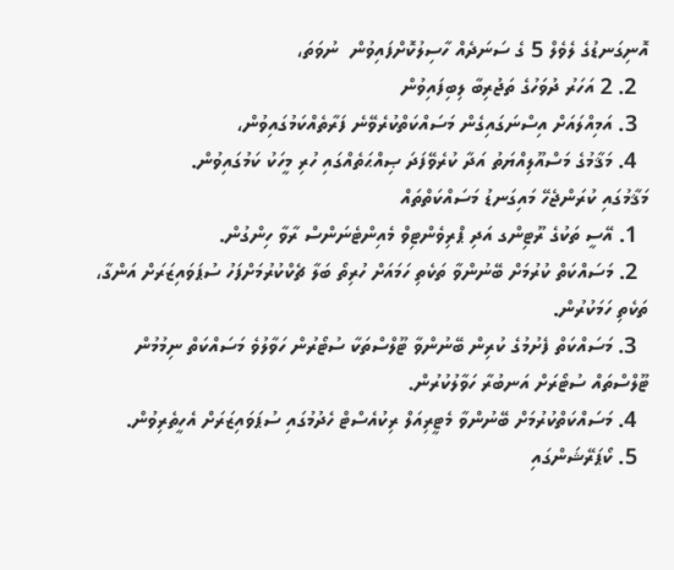އޮނިގަނޑުގެ ލެވެލް 5 ގެ ސަނަދެއް ހާސިލުކޮށްފައިވުން  ނުވަތަ،
  2. 2 އަހަރު ދުވަހުގެ ތަޖުރިބާ ލިބިފައިވުން
  3. އަމިއްލައަށް އިސްނަގައިގެން މަސައްކަތްކުރެވޭނެ ފަރާތެއްކަމުގައިވުން،
  4. މަޤާމުގެ މަސްއޫލިއްޔަތު އަދާ ކުރެވޭފަދަ ޞިއްޙަތެއްގައި ހުރި މީހަކު ކަމުގައިވުން.
މަޤާމުގައި ކުރަންޖެހޭ މައިގަނޑު މަސައްކަތްތައް
  1. އޭސީ ތަކުގެ ރޫޓިންގ އަދި ޕްރިވެންޓިވް މެއިންޓެނަންސް ރާވާ ހިންގުން.
  2. މަސައްކަތް ކުރުމަށް ބޭނުންވާ ތަކެތި ހަމައަށް ހުރިތޯ ބަލާ ޗެކްކުރުމަށްފަހު ސުޕަވައިޒަރަށް އަންގާ، ތަކެތި ހަމަކުރުން.
  3. މަސައްކަތް ފެށުމުގެ ކުރިން ބޭނުންވާ ޓޫލްސްތަކާ ސުޓޯރުން ހަވާލުވެ މަސައްކަތް ނިމުމުން ޓޫލްސްތައް ސުޓޯރަށް އަނބުރާ ހަވާލުކުރުން.
  4. މަސައްކަތްކުރުމަށް ބޭނުންވާ މެޓީރިއަލް ރިކުއެސްޓް ހެދުމުގައި ސުޕަވައިޒަރަށް އެހީތެރިވުން.
  5. ކޯޕަރޭޝަންގައި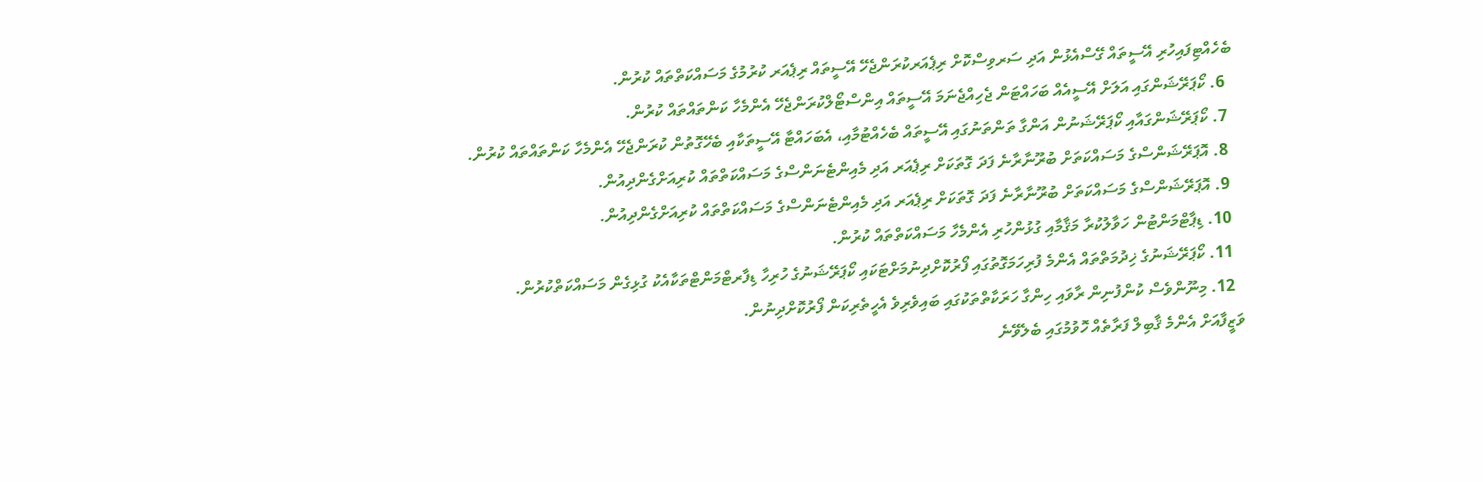ބެހެއްޓިފައިހުރި އޭސީތައް ގޭސްއެޅުން އަދި ސަރވިސްކޮށް ރިޕެއަރކުރަންޖެހޭ އޭސީތައް ރިޕެއަރ ކުރުމުގެ މަސައްކަތްތައް ކުރުން.
  6. ކޯޕަރޭޝަންގައި އަލަށް އޭސީއެއް ބަހައްޓަން ޖެހިއްޖެނަމަ އޭސީތައް އިންސްޓޯލްކުރަންޖެހޭ އެންމެހާ ކަންތައްތައް ކުރުން.
  7. ކޯޕަރޭޝަންގައާއި ކޯޕަރޭޝަނުން އަންގާ ތަންތަނުގައި އޭސީތައް ބެހެއްޓުމާއި، އެބަހައްޓާ އޭސީތަކާއި ބެހޭގޮތުން ކުރަންޖެހޭ އެންމެހާ ކަންތައްތައް ކުރުން.
  8. އޮޕަރޭޝަންސްގެ މަސައްކަތަށް ބުރޫނާރާނެ ފަދަ ގޮތަކަށް ރިޕެއަރ އަދި މެއިންޓެނަންސްގެ މަސައްކަތްތައް ކުރިއަށްގެންދިއުން.
  9. އޮޕަރޭޝަންސްގެ މަސައްކަތަށް ބުރޫނާރާނެ ފަދަ ގޮތަކަށް ރިޕެއަރ އަދި މެއިންޓެނަންސްގެ މަސައްކަތްތައް ކުރިއަށްގެންދިއުން.
  10. ޑިޕާޓްމަންޓުން ހަވާލުކުރާ މަޤާމާއި ގުޅުންހުރި އެންމެހާ މަސައްކަތްތައް ކުރުން.
  11. ކޯޕަރޭޝަނުގެ ޚިދުމަތްތައް އެންމެ ފުރިހަމަގޮތުގައި ފޯރުކޮށްދިނުމަށްޓަކައި ކޯޕަރޭޝަނުގެ ހުރިހާ ޑިފާރޓްމަންޓްތަކާއެކު ގުޅިގެން މަސައްކަތްކުރުން.
  12. މިނޫންވެސް ކުންފުނިން ރާވައި ހިންގާ ހަރަކާތްތަކުގައި ބައިވެރިވެ އެހީތެރިކަން ފޯރުކޮށްދިނުން.
ވަޒީފާއަށް އެންމެ ޤާބިލް ފަރާތެއް ހޮވުމުގައި ބެލެވޭނެ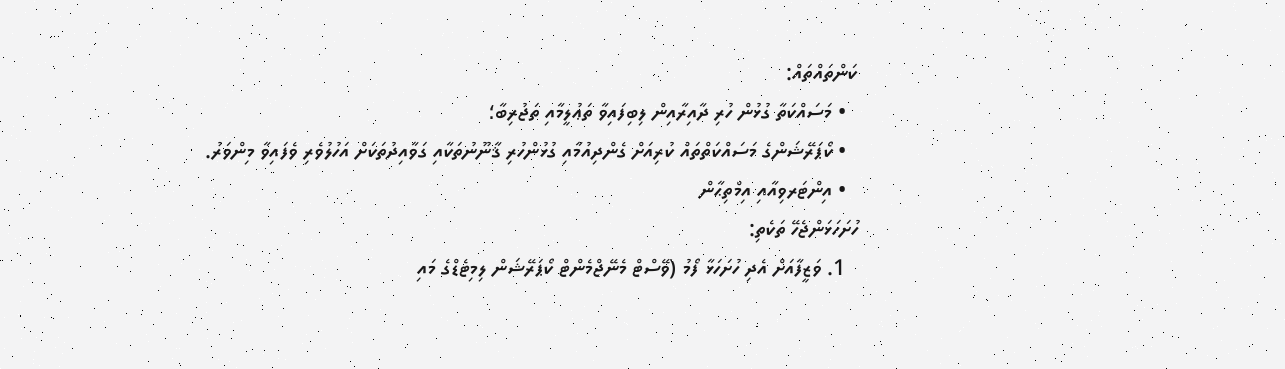ކަންތައްތައް:
  • މަސައްކަތާ ގުޅުން ހުރި ދާއިރާއިން ލިބިފައިވާ ތަޢުލީމާއި ތަޖުރިބާ؛
  • ކޯޕަރޭޝަންގެ މަސައްކަތްތައް ކުރިއަށް ގެންދިއުމާއި ގުޅުންހުރި ޤާނޫނުތަކާއި ގަވާއިދުތަކަށް އަހުލުވެރި ވެފައިވާ މިންވަރު.
  • އިންޓަރވިއާއި އިމްތިޙާން
ހުށަހަޅަންޖެހޭ ތަކެތި:
  1. ވަޒީފާއަށް އެދި ހުށަހަޅާ ފޯމު (ވޭސްޓް މެނޭޖްމެންޓް ކޯޕަރޭޝަން ލިމިޓެޑްގެ މައި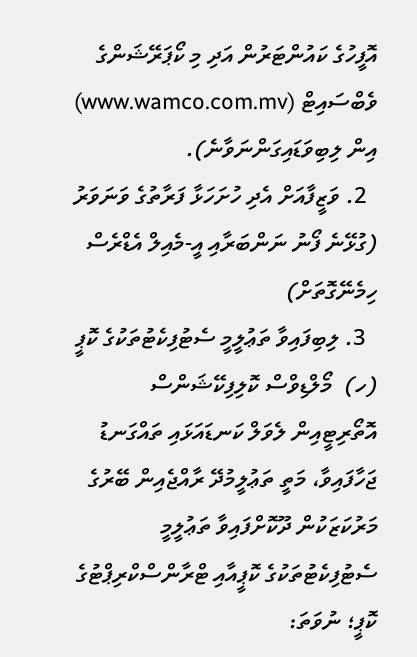އޮފީހުގެ ކައުންޓަރުން އަދި މި ކޯޕަރޭޝަންގެ ވެބްސައިޓް (www.wamco.com.mv) އިން ލިބިވަޑައިގަންނަވާނެ).
  2. ވަޒީފާއަށް އެދި ހުށަހަޅާ ފަރާތުގެ ވަނަވަރު (ގުޅޭނެ ފޯނު ނަންބަރާއި އީ-މެއިލް އެޑްރެސް ހިމެނޭގޮތަށް)
  3. ލިބިފައިވާ ތަޢުލީމީ ސެޓުފިކެޓުތަކުގެ ކޮޕީ
(ހ)  މޯލްޑިވްސް ކޮލިފިކޭޝަންސް އޮތޯރިޓީއިން ލެވަލް ކަނޑައަޅައި ތައްގަނޑު ޖަހާފައިވާ، މަތީ ތަޢުލީމުދޭ ރާއްޖެއިން ބޭރުގެ މަރުކަޒަކުން ދޫކޮށްފައިވާ ތަޢުލީމީ ސެޓުފިކެޓުތަކުގެ ކޮޕީއާއި ޓްރާންސްކްރިޕްޓުގެ ކޮޕީ؛ ނުވަތަ: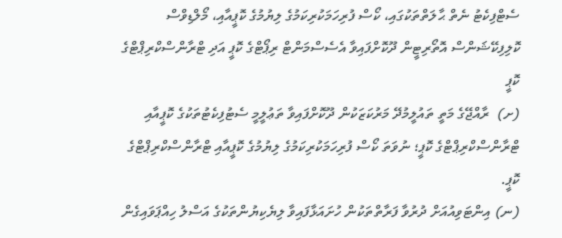ސެޓްފިކެޓު ނެތް ޙާލަތްތަކުގައި، ކޯސް ފުރިހަމަކުރިކަމުގެ ލިޔުމުގެ ކޮޕީއާއި، މޯލްޑިވްސް ކޮލިފިކޭޝަންސް އޮތޯރިޓީން ދޫކޮށްފައިވާ އެސެސްމަންޓް ރިޕޯޓްގެ ކޮޕީ އަދި ޓްރާންސްކްރިޕްޓްގެ ކޮޕީ
(ށ)  ރާއްޖޭގެ މަތީ ތައުލީމުދޭ މަރުކަޒަކުން ދޫކޮށްފައިވާ ތަޢުލީމީ ސެޓުފިކެޓުތަކުގެ ކޮޕީއާއި ޓްރާންސްކްރިޕްޓްގެ ކޮޕީ؛ ނުވަތަ ކޯސް ފުރިހަމަކުރިކަމުގެ ލިޔުމުގެ ކޮޕީއާއި ޓްރާންސްކްރިޕްޓްގެ ކޮޕީ.
(ނ) އިންޓަވިއުއަށް ދުރުވާ ފަރާތްތަކުން ހުށައަޅާފައިވާ ލިޔެކިޔުންތަކުގެ އަސްލު ހިއްޕަވައިގެން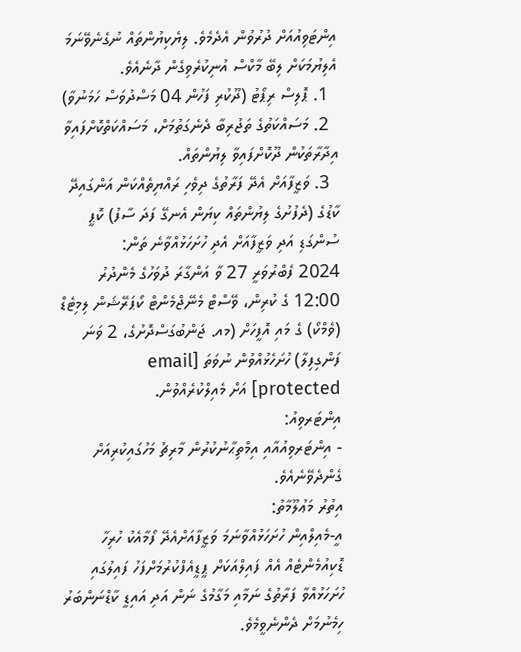އިންޓަވިއުއަށް ދުރުވުން އެދެމެވެ. ލިޔެކިޔުންތައް ނުގެނެވޭނަމަ އެލިޔުމަކަށް ލިބޭ މާކްސް އުނިކުރެވިގެން ދާނެއެވެ.
  1. ޕޮލިސް ރިޕޯޓު (ދޫކުރި ފަހުން 04 މަސްދުވަސް ހަމަނުވާ)
  2. މަސައްކަތުގެ ތަޖުރިބާ ދެނެގަތުމަށް، މަސައްކަތްކޮށްފައިވާ އިދާރާތަކުން ދޫކޮށްފައިވާ ލިޔުންތައް.
  3. ވަޒީފާއަށް އެދޭ ފަރާތުގެ ދިވެހި ރައްޔިތެއްކަން އަންގައިދޭ ކާޑުގެ (ދެފުށުގެ ލިޔުންތައް ކިޔަން އެނގޭ ފަދަ ސާފު) ކޮޕީ
ސުންގަޑި އަދި ވަޒީފާއަށް އެދި ހުށަހަޅުއްވާނެ ތަން:
2024 ފެބްރުވަރީ 27 ވާ އަންގާރަ ދުވަހުގެ މެންދުރު 12:00 ގެ ކުރިން، ވޭސްޓް މެނޭޖްމެންޓް ކޯޕަރޭޝަން ލިމިޓެޑް (ވެމްކޯ) ގެ މައި އޮފީހަށް (މއ. ޖަންބުގަސްދޮށުގެ، 2 ވަނަ ފަންގިފިލާ) ހުށަހެޅުއްވުން ނުވަތަ [email protected] އަށް މެއިލްކުރެއްވުން.
އިންޓަރވިއު:
- އިންޓަރވިއުއާއި އިމްތިޙާނުކުރުން މާރިޗު މަހުގައިކުރިއަށް ގެންދެވޭނެއެވެ.
އިތުރު މަޢުލޫމާތު:
އީ-މެއިލްއިން ހުށަހަޅުއްވާނަމަ ވަޒީފާއަށްއެދޭ ފޯމާއެކު ހުރިހާ ޑޮކިއުމެންޓެއް އެއް ފައިލްއަކަށް ޕީޑީއެފްކުރުމަށްފަހު ފައިލުގައި ހުށަހަޅުއްވާ ފަރާތުގެ ނަމާއި މަގާމުގެ ނަން އަދި އައިޑީ ކާޑްނަންބަރު ހިމެނުމަށް ދެންނެވީމެވެ.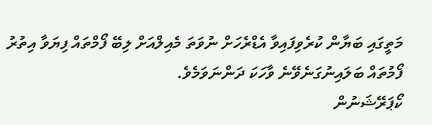މަތީގައި ބަޔާން ކުރެވިފައިވާ އެޑްރެހަށް ނުވަތަ މެއިލްއަށް ލިބޭ ފޯމްތައް ފިޔަވާ އިތުރު ފޯމުތައް ބަލައިނުގަނެވޭނެ ވާހަކަ ދަންނަވަމެވެ.
ކޯޕަރޭޝަނުން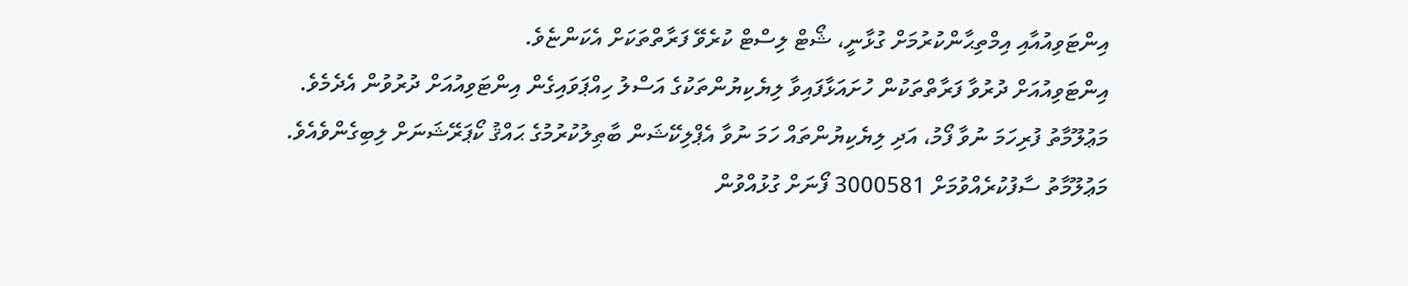އިންޓަވިއުއާއި އިމްތިޙާންކުރުމަށް ގުޅާނީ، ޝޯޓް ލިސްޓް ކުރެވޭ ފަރާތްތަކަށް އެކަންޏެވެ.
އިންޓަވިއުއަށް ދުރުވާ ފަރާތްތަކުން ހުށައަޅާފައިވާ ލިޔެކިޔުންތަކުގެ އަސްލު ހިއްޕަވައިގެން އިންޓަވިއުއަށް ދުރުވުން އެދެމެވެ.
މަޢުލޫމާތު ފުރިހަމަ ނުވާ ފޯމު، އަދި ލިޔެކިޔުންތައް ހަމަ ނުވާ އެޕްލިކޭޝަން ބާޠިލުކުރުމުގެ ޙައްޤު ކޯޕަރޭޝަނަށް ލިބިގެންވެއެވެ.
މަޢުލޫމާތު ސާފުކުރެއްވުމަށް 3000581 ފޯނަށް ގުޅުއްވުން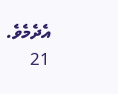އެދެމެވެ.
21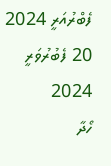ފެބްރުއަރީ 2024
20 ފެބުރުވަރީ 2024
ހޯދާ